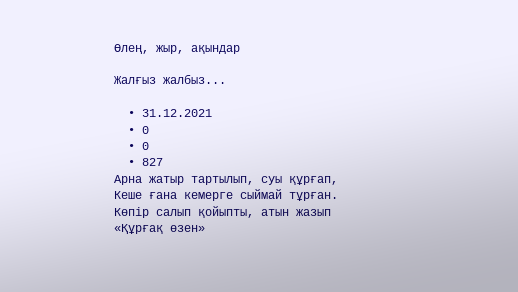Өлең, жыр, ақындар

Жалғыз жалбыз...

  • 31.12.2021
  • 0
  • 0
  • 827
Арна жатыр тартылып, суы құрғап,
Кеше ғана кемерге сыймай тұрған.
Көпір салып қойыпты, атын жазып
«Құрғақ өзен»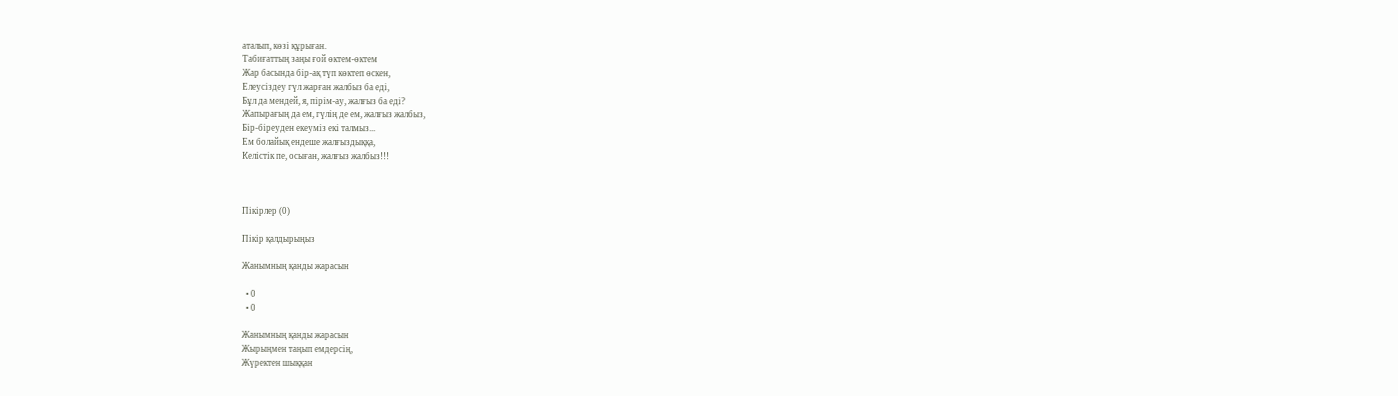аталып, көзі құрыған.
Табиғаттың заңы ғой өктем-өктем
Жар басында бір-ақ түп көктеп өскен,
Елеусіздеу гүл жарған жалбыз ба еді,
Бұл да мендей, я, пірім-ау, жалғыз ба еді?
Жапырағың да ем, гүлің де ем, жалғыз жалбыз,
Бір-біреуден екеуміз екі талмыз...
Ем болайық ендеше жалғыздыққа,
Келістік пе, осыған, жалғыз жалбыз!!!



Пікірлер (0)

Пікір қалдырыңыз

Жанымның қанды жарасын

  • 0
  • 0

Жанымның қанды жарасын
Жырыңмен таңып емдерсің,
Жүректен шыққан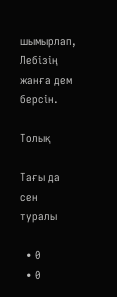шымырлап,
Лебізің жанға дем берсін.

Толық

Тағы да сен туралы

  • 0
  • 0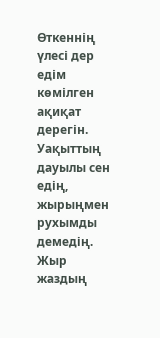Өткеннің үлесі дер едім көмілген ақиқат дерегін.
Уақыттың дауылы сен едің,
жырыңмен рухымды демедің.
Жыр жаздың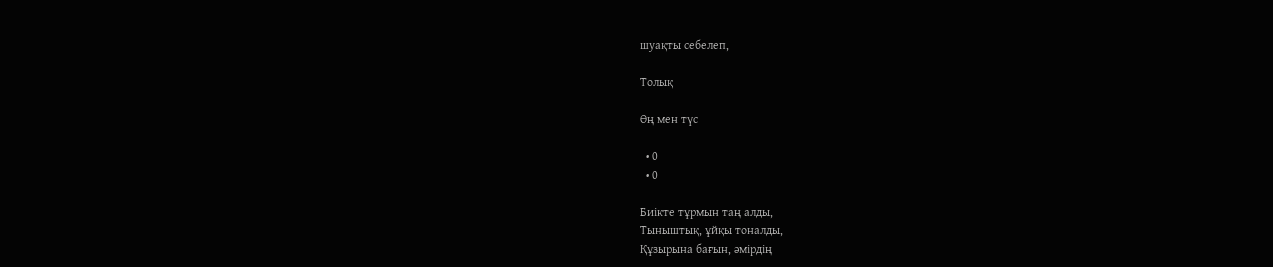шуақты себелеп,

Толық

Өң мен түс

  • 0
  • 0

Биікте тұрмын таң алды,
Тыныштық, ұйқы тоналды,
Құзырына бағын, әмірдің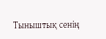Тыныштық сенің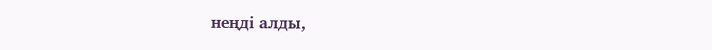неңді алды,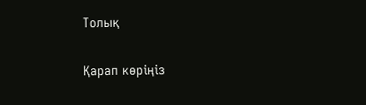Толық

Қарап көріңіз